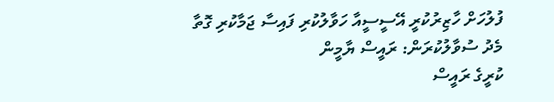ފުލުހަށް ހާޒިރުކުރީ އޭސީސީއާ ހަވާލުކުރި ފައިސާ ޖަމާކުރި ގޮތާ މެދު ސުވާލުކުރަން: ރައީސް ޔާމީން
ކުރީގެ ރައީސް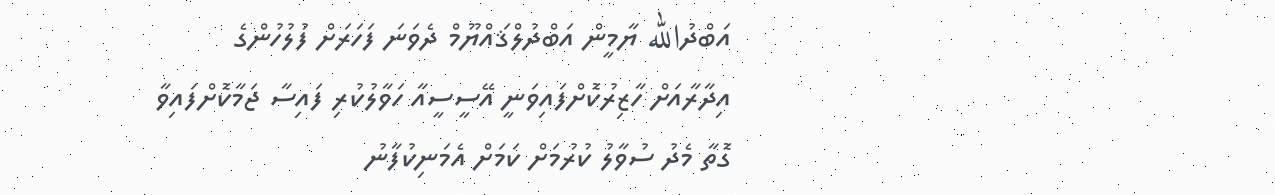އަބްދުالله ޔާމީން އަބްދުލްޤައްޔޫމް ދެވަނަ ފަހަރަށް ފުލުހުންގެ އިދާރާއަށް ހާޒިރުކޮށްފައިވަނީ އޭސީސީއާ ހަވާލުކުރި ފައިސާ ޖަމާކޮށްފައިވާ ގޮތާ މެދު ސުވާލު ކުރުމަށް ކަމަށް އެމަނިކުފާނު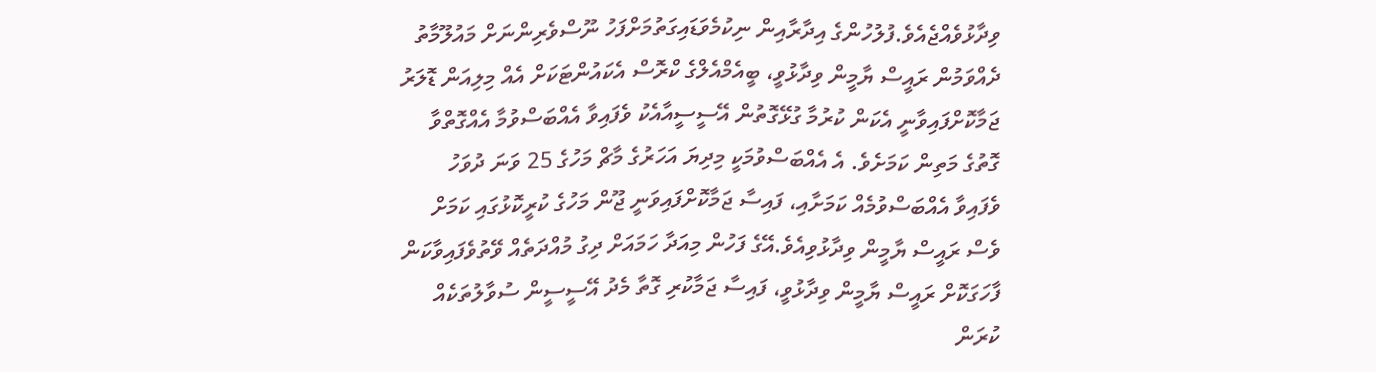ވިދާޅުވެއްޖެއެވެ.ފުލުހުންގެ އިދާރާއިން ނިކުމެވަޑައިގަތުމަށްފަހު ނޫސްވެރިންނަށް މައުލޫމާތު ދެއްވަމުން ރައީސް ޔާމީން ވިދާޅުވީ، ބީއެމްއެލްގެ ކްރޮސް އެކައުންޓަކަށް އެއް މިލިއަން ޑޮލަރު ޖަމާކޮށްފައިވާނީ އެކަން ކުރުމާ ގުޅޭގޮތުން އޭސީސީއާއެކު ވެފައިވާ އެއްބަސްވުމާ އެއްގޮތްވާ ގޮތުގެ މަތިން ކަމަށެވެ. އެ އެއްބަސްވުމަކީ މިދިޔަ އަހަރުގެ މާޗް މަހުގެ 25 ވަނަ ދުވަހު ވެފައިވާ އެއްބަސްވުމެއް ކަމަށާއި، ފައިސާ ޖަމާކޮށްފައިވަނީ ޖޫން މަހުގެ ކުރީކޮޅުގައި ކަމަށް ވެސް ރައީސް ޔާމީން ވިދާޅުވިއެވެ.އޭގެ ފަހުން މިއަދާ ހަމައަށް ދިގު މުއްދަތެއް ވޭތުވެފައިވާކަން ފާހަގަކޮށް ރައީސް ޔާމީން ވިދާޅުވީ، ފައިސާ ޖަމާކުރި ގޮތާ މެދު އޭސީސީން ސުވާލުތަކެއް ކުރަން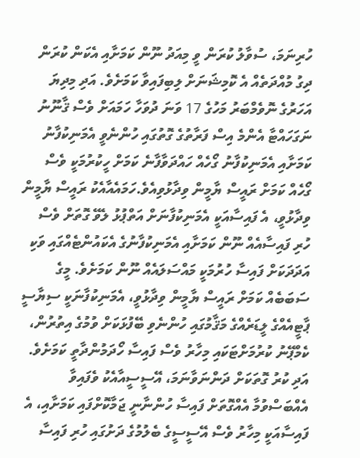ހުރިނަމަ، ސުވާލު ކުރަން ވީ މިއަދު ނޫން ކަމަށާއި އެކަން ކުރަން ދިގު މުއްދަތެއް އެ ކޮމިޝަނަށް ލިބިފައިވާ ކަމަށެވެ. އަދި މިދިޔަ އަހަރުގެ ނޮވެމްބަރު މަހުގެ 17 ވަނަ ދުވަހާ ހަމައަށް ވެސް ޤާނޫނު ނަގަހައްޓާ އެންމެ އިސް ފަރާތުގެ ގޮތުގައި ހުންނެވީ އެމަނިކުފާނު ކަމަށާއި އެމަނިކުފާނު ގޯހެއް ހައްދަވާފާނެ ކަމަށް ހީކުރުމަކީ ވެސް ގޯހެއް ކަމަށް ރައީސް ޔާމީން ވިދާޅުވިއެވެ.ހަމައެއާއެކު ރައީސް ޔާމީން ވިދާޅުވީ، އެ ފައިސާއަކީ އެމަނިކުފާނަށް އަތްޕުޅު ލެވޭ ގޮތަށް ވެސް ހުރި ފައިސާއެއް ނޫން ކަމަށާއި އެމަނިކުފާނުގެ އެކައުންޓެއްގައި ވަކި އަދަދަކަށް ފައިސާ ހުރުމަކީ މައްސަލައެއް ނޫން ކަމަށެވެ. މީގެ ސަބަބެއް ކަމަށް ރައީސް ޔާމީން ވިދާޅުވީ، އެމަނިކުފާނަކީ ސިޔާސީ ޕާޓީއެއްގެ ލީޑަރެއްގެ މަޤާމުގައި ހުންނެވި ބޭފުޅަކަށް ވުމުގެ އިތުރުން، ކެމްޕޭނު ކުރުމަށްޓަކައި މިހާރު ވެސް ފައިސާ ހޯދަމުންދާތީ ކަމަށެވެ. އަދި ކުރު ގޮތަކަށް ދަންނަވާނަމަ، އޭސީސީއާއެކު ވެފައިވާ އެއްބަސްވުމާ އެއްގޮތަށް ފައިސާ ހުންނާނީ ޖަމާކޮށްފައި ކަމަށާއި، އެ ފައިސާއަކީ މިހާރު ވެސް އޭސީސީގެ ބެލުމުގެ ދަށުގައި ހުރި ފައިސާ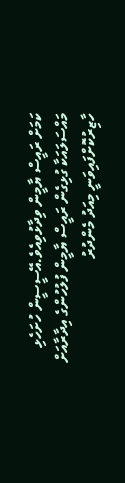ކަމަށް ރައީސް ޔާމީން ވިދާޅުވިއެވެ.އޭސީސީން ހުށަހެޅި މައްސަލައަކާ ގުޅިގެން ރައީސް ޔާމީން ފުލުހުންގެ އިދާރާއަށް ހާޒިރުކޮށްފައިވަނީ މިއަދު މެންދުރު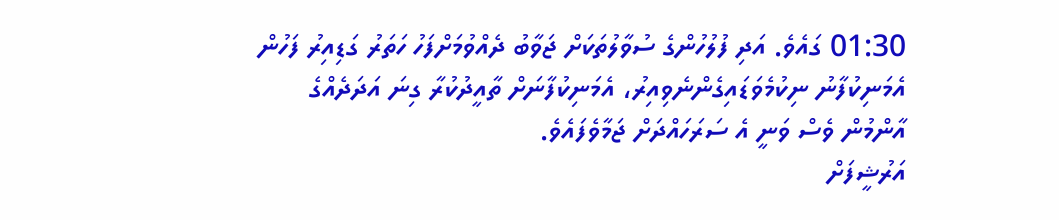01:30 ގައެވެ. އަދި ފުލުހުންގެ ސުވާލުތަކަށް ޖަވާބު ދެއްވުމަށްފަހު ހަތަރު ގަޑިއިރު ފަހުން އެމަނިކުފާނު ނިކުމެވަޑައިގެންނެވިއިރު، އެމަނިކުފާނަށް ތާއީދުކުރާ ގިނަ އަދަދެއްގެ އާންމުން ވެސް ވަނީ އެ ސަރަހައްދަށް ޖަމާވެފައެވެ.
އަރުޝީފަށް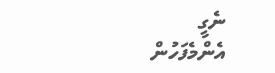ނެގީ
އެންމެފަހުން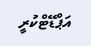އަޕްޑޭޓްކުރީ